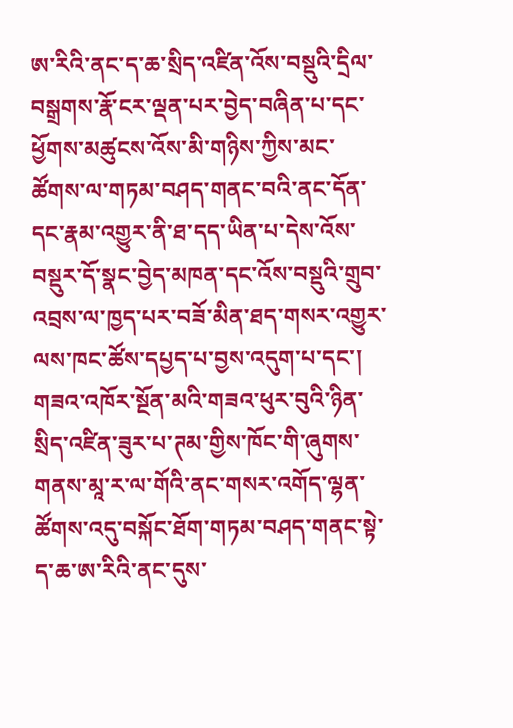ཨ་རིའི་ནང་ད་ཆ་སྲིད་འཛིན་འོས་བསྡུའི་དྲིལ་བསྒྲགས་རྣོ་ངར་ལྡན་པར་བྱེད་བཞིན་པ་དང་ཕྱོགས་མཚུངས་འོས་མི་གཉིས་ཀྱིས་མང་ཚོགས་ལ་གཏམ་བཤད་གནང་བའི་ནང་དོན་དང་རྣམ་འགྱུར་ནི་ཐ་དད་ཡིན་པ་དེས་འོས་བསྡུར་དོ་སྣང་བྱེད་མཁན་དང་འོས་བསྡུའི་གྲུབ་འབྲས་ལ་ཁྱད་པར་བཟོ་མིན་ཐད་གསར་འགྱུར་ལས་ཁང་ཚོས་དཔྱད་པ་བྱས་འདུག་པ་དང་། གཟའ་འཁོར་སྔོན་མའི་གཟའ་ཕུར་བུའི་ཉིན་སྲིད་འཛིན་ཟུར་པ་ཊམ་གྱིས་ཁོང་གི་ཞུགས་གནས་མཱ་ར་ལ་གོའི་ནང་གསར་འགོད་ལྷན་ཚོགས་འདུ་བསྐོང་ཐོག་གཏམ་བཤད་གནང་སྟེ་ད་ཆ་ཨ་རིའི་ནང་དུས་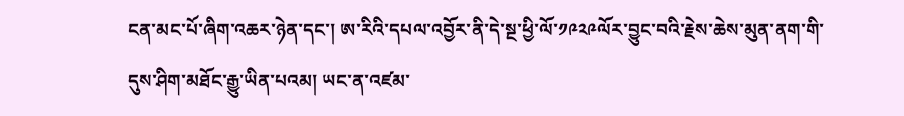ངན་མང་པོ་ཞིག་འཆར་ཉེན་དང་། ཨ་རིའི་དཔལ་འབྱོར་ནི་དེ་སྔ་ཕྱི་ལོ་༡༩༢༩ལོར་བྱུང་བའི་རྗེས་ཆེས་མུན་ནག་གི་དུས་ཤིག་མཐོང་རྒྱུ་ཡིན་པའམ། ཡང་ན་འཛམ་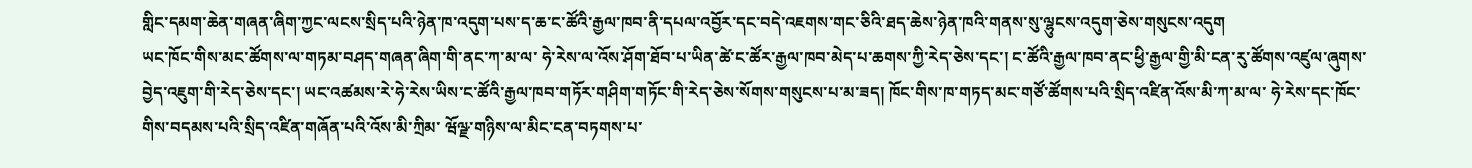གླིང་དམག་ཆེན་གཞན་ཞིག་ཀྱང་ལངས་སྲིད་པའི་ཉེན་ཁ་འདུག་པས་ད་ཆ་ང་ཚོའི་རྒྱལ་ཁབ་ནི་དཔལ་འབྱོར་དང་བདེ་འཇགས་གང་ཅིའི་ཐད་ཆེས་ཉེན་ཁའི་གནས་སུ་ལྷུངས་འདུག་ཅེས་གསུངས་འདུག
ཡང་ཁོང་གིས་མང་ཚོགས་ལ་གཏམ་བཤད་གཞན་ཞིག་གི་ནང་ཀ་མ་ལ་ ཧེ་རེས་ལ་འོས་ཤོག་ཐོབ་པ་ཡིན་ཚེ་ང་ཚོར་རྒྱལ་ཁབ་མེད་པ་ཆགས་ཀྱི་རེད་ཅེས་དང་། ང་ཚོའི་རྒྱལ་ཁབ་ནང་ཕྱི་རྒྱལ་གྱི་མི་ངན་རུ་ཚོགས་འཛུལ་ཞུགས་བྱེད་འཇུག་གི་རེད་ཅེས་དང་། ཡང་འཚམས་རེ་ཧེ་རེས་ཡིས་ང་ཚོའི་རྒྱལ་ཁབ་གཏོར་གཤིག་གཏོང་གི་རེད་ཅེས་སོགས་གསུངས་པ་མ་ཟད། ཁོང་གིས་ཁ་གཏད་མང་གཙོ་ཚོགས་པའི་སྲིད་འཛིན་འོས་མི་ཀ་མ་ལ་ ཧེ་རེས་དང་ཁོང་གིས་བདམས་པའི་སྲིད་འཛིན་གཞོན་པའི་འོས་མི་ཀྲིམ་ ཝོལྫ་གཉིས་ལ་མིང་ངན་བཏགས་པ་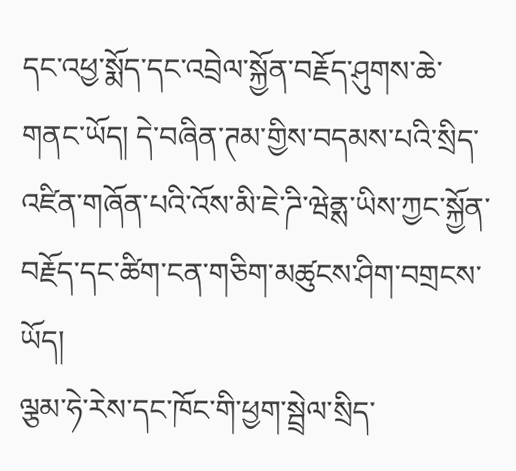དང་འཕྱ་སྨོད་དང་འབྲེལ་སྐྱོན་བརྗོད་ཤུགས་ཆེ་གནང་ཡོད། དེ་བཞིན་ཊམ་གྱིས་བདམས་པའི་སྲིད་འཛིན་གཞོན་པའི་འོས་མི་ཇེ་ཌི་ཝེནྶ་ཡིས་ཀྱང་སྐྱོན་བརྗོད་དང་ཚིག་ངན་གཅིག་མཚུངས་ཤིག་བགྲངས་ཡོད།
ལྕམ་ཧེ་རེས་དང་ཁོང་གི་ཕྱག་སྦྲེལ་སྲིད་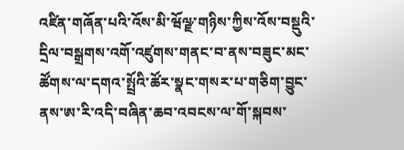འཛིན་གཞོན་པའི་འོས་མི་ཝོལྫ་གཉིས་ཀྱིས་འོས་བསྡུའི་དྲིལ་བསྒྲགས་འགོ་འཛུགས་གནང་བ་ནས་བཟུང་མང་ཚོགས་ལ་དགའ་སྤྲོའི་ཚོར་སྣང་གསར་པ་གཅིག་བྱུང་ནས་ཨ་རི་འདི་བཞིན་ཆབ་འབངས་ལ་གོ་སྐབས་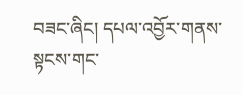བཟང་ཞིང། དཔལ་འབྱོར་གནས་སྟངས་གང་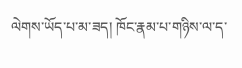ལེགས་ཡོད་པ་མ་ཟད། ཁོང་རྣམ་པ་གཉིས་ལ་ད་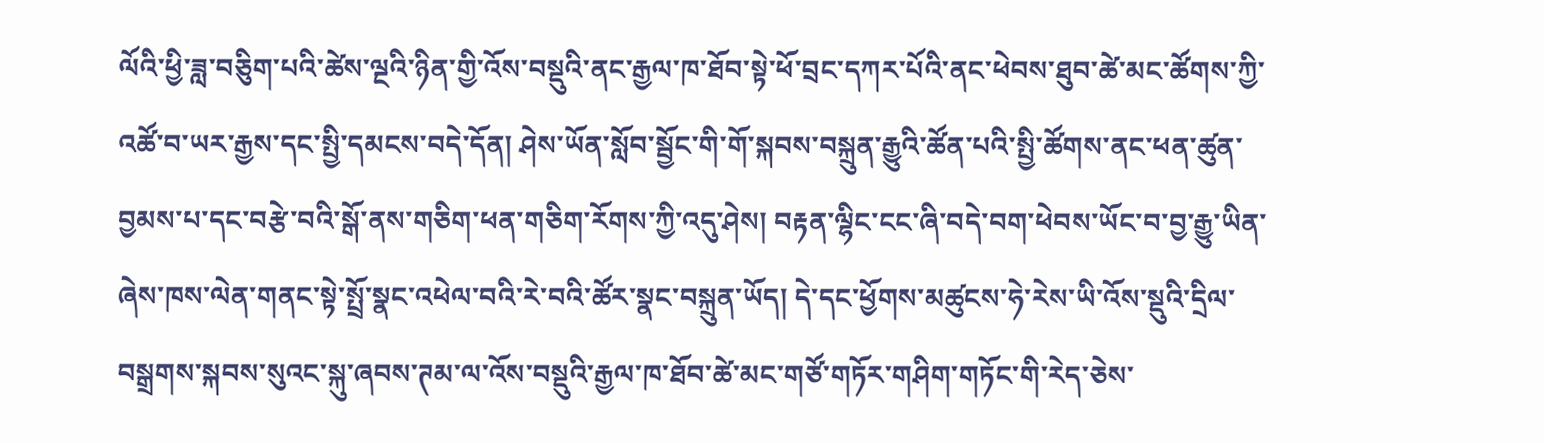ལོའི་ཕྱི་ཟླ་བཅིུག་པའི་ཚེས་ལྔའི་ཉིན་གྱི་འོས་བསྡུའི་ནང་རྒྱལ་ཁ་ཐོབ་སྟེ་ཕོ་བྲང་དཀར་པོའི་ནང་ཕེབས་ཐུབ་ཚེ་མང་ཚོགས་ཀྱི་འཚོ་བ་ཡར་རྒྱས་དང་སྤྱི་དམངས་བདེ་དོན། ཤེས་ཡོན་སློབ་སྦྱོང་གི་གོ་སྐབས་བསྐྲུན་རྒྱུའི་ཚོན་པའི་སྤྱི་ཚོགས་ནང་ཕན་ཚུན་བྱམས་པ་དང་བརྩེ་བའི་སྒོ་ནས་གཅིག་ཕན་གཅིག་རོགས་ཀྱི་འདུ་ཤེས། བརྟན་ལྷིང་ངང་ཞི་བདེ་བག་ཕེབས་ཡོང་བ་བྱ་རྒྱུ་ཡིན་ཞེས་ཁས་ལེན་གནང་སྟེ་སྤྲོ་སྣང་འཕེལ་བའི་རེ་བའི་ཚོར་སྣང་བསྐྲུན་ཡོད། དེ་དང་ཕྱོགས་མཚུངས་ཧེ་རེས་ཡི་འོས་སྡུའི་དྲིལ་བསྒྲགས་སྐབས་སུའང་སྐུ་ཞབས་ཊམ་ལ་འོས་བསྡུའི་རྒྱལ་ཁ་ཐོབ་ཚེ་མང་གཙོ་གཏོར་གཤིག་གཏོང་གི་རེད་ཅེས་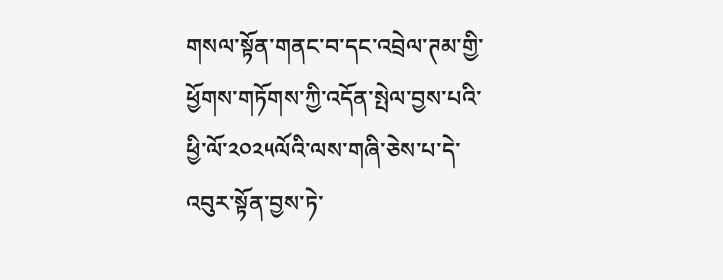གསལ་སྟོན་གནང་བ་དང་འབྲེལ་ཊམ་གྱི་ཕྱོགས་གཏོགས་ཀྱི་འདོན་སྤེལ་བྱས་པའི་ཕྱི་ལོ་༢༠༢༥ལོའི་ལས་གཞི་ཅེས་པ་དེ་འབུར་སྟོན་བྱས་ཏེ་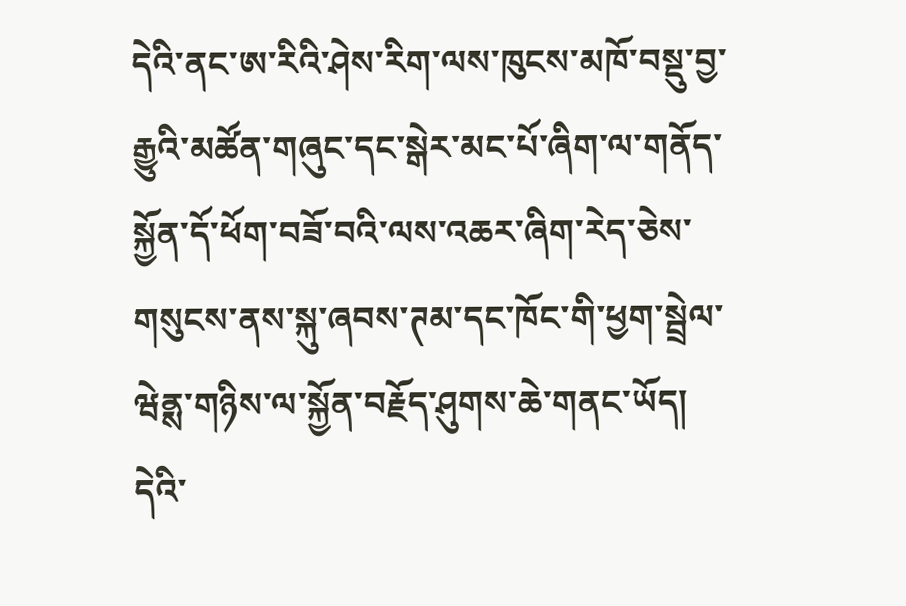དེའི་ནང་ཨ་རིའི་ཤེས་རིག་ལས་ཁུངས་མཁོ་བསྡུ་བྱ་རྒྱུའི་མཚོན་གཞུང་དང་སྒེར་མང་པོ་ཞིག་ལ་གནོད་སྐྱོན་དོ་ཕོག་བཟོ་བའི་ལས་འཆར་ཞིག་རེད་ཅེས་གསུངས་ནས་སྐུ་ཞབས་ཊམ་དང་ཁོང་གི་ཕྱག་སྦྲེལ་ཝེནྶ་གཉིས་ལ་སྐྱོན་བརྗོད་ཤུགས་ཆེ་གནང་ཡོད།
དེའི་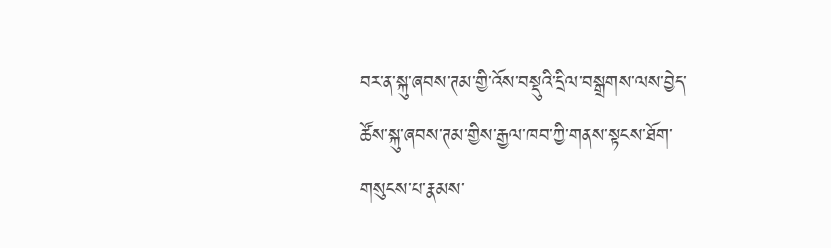བར་ན་སྐུ་ཞབས་ཊམ་གྱི་འོས་བསྡུའི་དྲིལ་བསྒྲགས་ལས་བྱེད་ཚོས་སྐུ་ཞབས་ཊམ་གྱིས་རྒྱལ་ཁབ་ཀྱི་གནས་སྟངས་ཐོག་གསུངས་པ་རྣམས་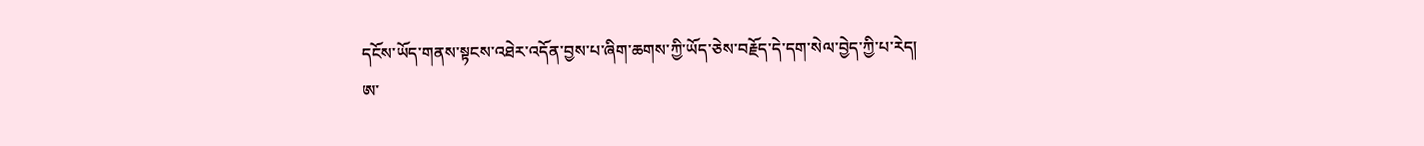དངོས་ཡོད་གནས་སྟངས་འཐེར་འདོན་བྱས་པ་ཞིག་ཆགས་ཀྱི་ཡོད་ཅེས་བརྗོད་དེ་དག་སེལ་བྱེད་ཀྱི་པ་རེད།
ཨ་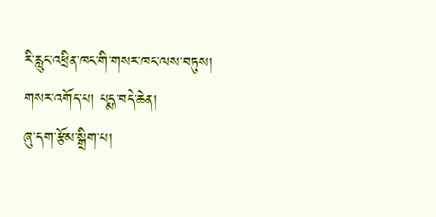རི་རླུང་འཕྲིན་ཁང་གི་གསར་ཁང་ལས་བཏུས།
གསར་འགོད་པ། པདྨ་བདེ་ཆེན།
ཞུ་དག་རྩོམ་སྒྲིག་པ།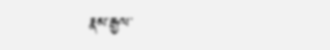རྣམ་རྒྱལ་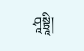ཤཱསྟྲཱི།